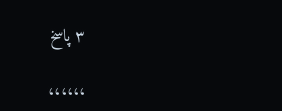۳ پاسخ

،،،،،،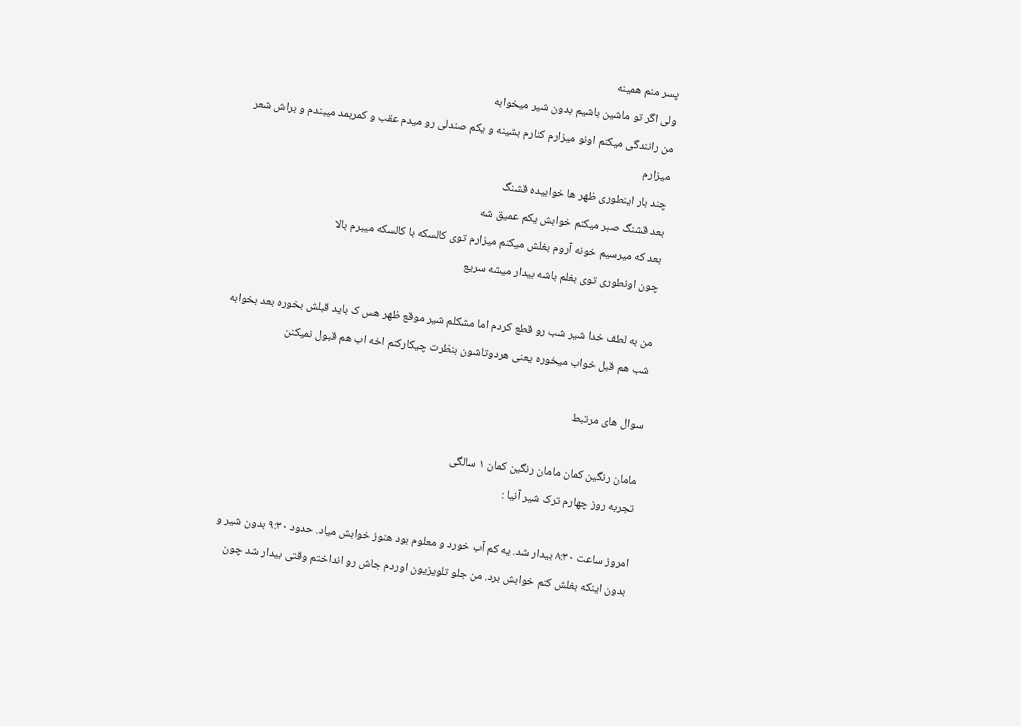پسر منم همینه
ولی اگر تو ماشین باشیم بدون شیر میخوابه
من رانندگی میکنم اونو میزارم کنارم بشینه و یکم صندلی رو میدم عقب و کمربمد میبندم و براش شعر میزارم
چند بار اینطوری ظهر ها خوابیده قشنگ
بعد قشنگ صبر میکنم خوابش یکم عمیق شه
بعد که میرسیم خونه آروم بغلش میکنم میزارم توی کالسکه با کالسکه میبرم بالا
چون اونطوری توی بغلم باشه بیدار میشه سریع

من به لطف خدا شیر شب رو قطع کردم اما مشکلم شیر موقع ظهر هس ک باید قبلش بخوره بعد بخوابه شب هم قبل خواب میخوره یعنی هردوتاشون بنظرت چیکارکنم اخه اب هم قبول نمیکنن

سوال های مرتبط

مامان رنگین کمان مامان رنگین کمان ۱ سالگی
تجربه روز چهارم ترک شیر آنیا :

امروز ساعت ۸:۳۰ بیدار شد. یه کم آب خورد و معلوم بود هنوز خوابش میاد. حدود ۹:۳۰ بدون شیر و بدون اینکه بغلش کنم خوابش برد. من جلو تلویزیون اوردم جاش رو انداختم وقتی بیدار شد چون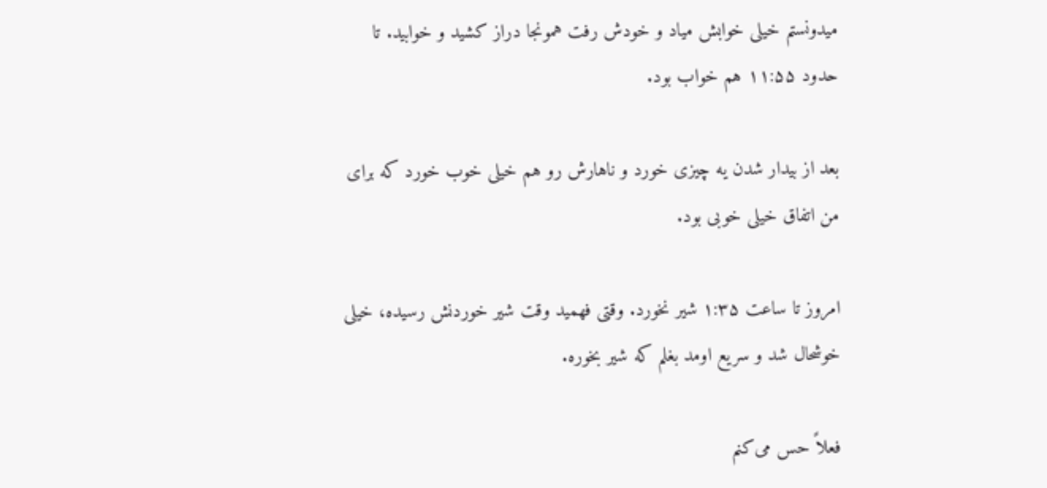میدونستم خیلی خوابش میاد و خودش رفت همونجا دراز کشید و خوابید. تا حدود ۱۱:۵۵ هم خواب بود.

بعد از بیدار شدن یه چیزی خورد و ناهارش رو هم خیلی خوب خورد که برای من اتفاق خیلی خوبی بود.

امروز تا ساعت ۱:۳۵ شیر نخورد. وقتی فهمید وقت شیر خوردنش رسیده، خیلی خوشحال شد و سریع اومد بغلم که شیر بخوره.

فعلاً حس می‌کنم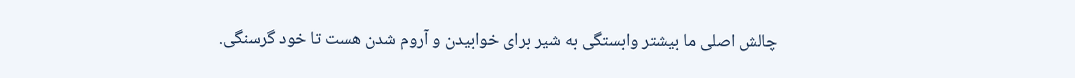چالش اصلی ما بیشتر وابستگی به شیر برای خوابیدن و آروم شدن هست تا خود گرسنگی.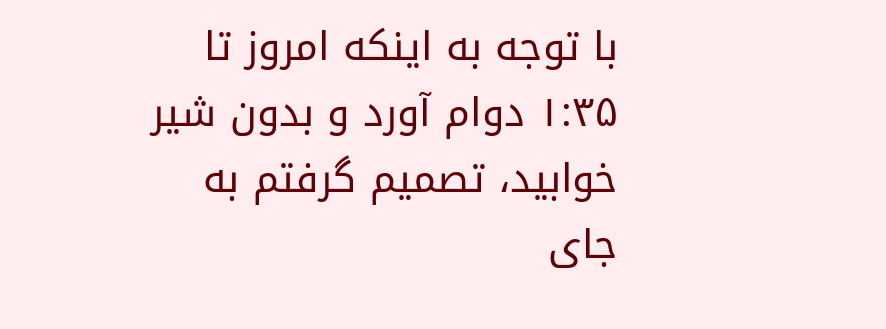با توجه به اینکه امروز تا ۱:۳۵ دوام آورد و بدون شیر خوابید، تصمیم گرفتم به جای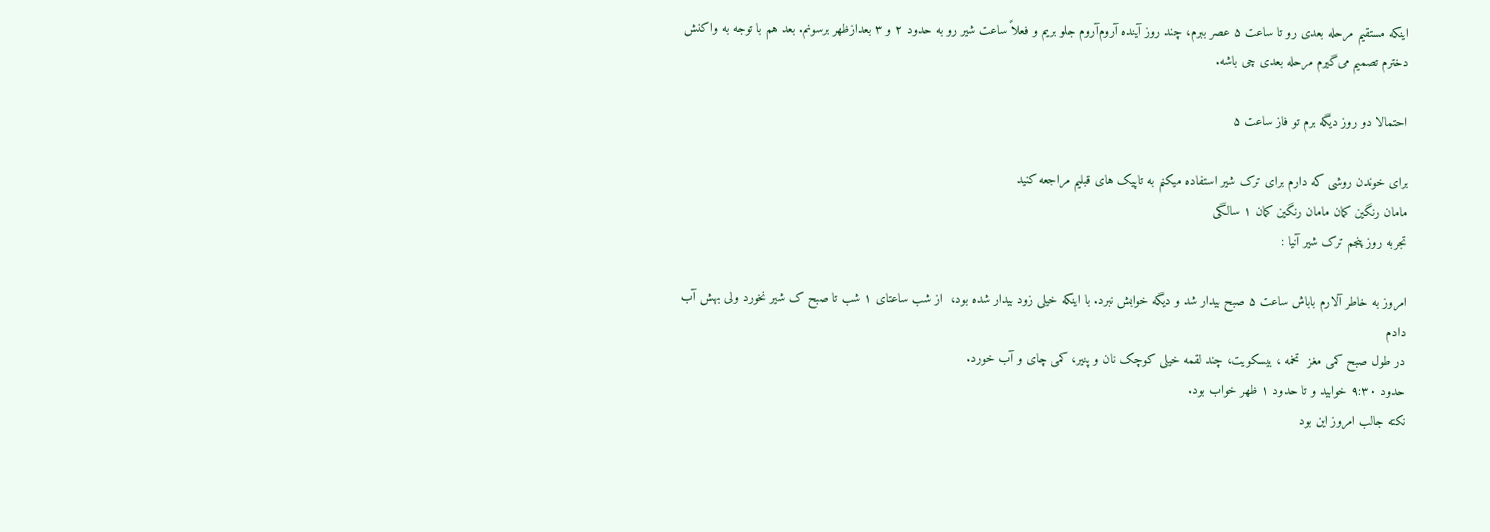اینکه مستقیم مرحله بعدی رو تا ساعت ۵ عصر ببرم، چند روز آینده آروم‌آروم جلو بریم و فعلاً ساعت شیر رو به حدود ۲ و ۳ بعدازظهر برسونم. بعد هم با توجه به واکنش دخترم تصمیم می‌گیرم مرحله بعدی چی باشه.

احتمالا دو روز دیگه برم تو فاز ساعت ۵

برای خوندن روشی که دارم برای ترک شیر استفاده میکنم به تاپیک های قبلیم مراجعه کنید
مامان رنگین کمان مامان رنگین کمان ۱ سالگی
تجربه روز پنجم ترک شیر آنیا :

امروز به خاطر آلارم باباش ساعت ۵ صبح بیدار شد و دیگه خوابش نبرد. با اینکه خیلی زود بیدار شده بود،  از شب ساعتای ۱ شب تا صبح ک شیر نخورد ولی بهش آب دادم
در طول صبح کمی مغز  تخمه ، بیسکویت، چند لقمه خیلی کوچک نان و پنیر، کمی چای و آب خورد.
حدود ۹:۳۰ خوابید و تا حدود ۱ ظهر خواب بود.
نکته جالب امروز این بود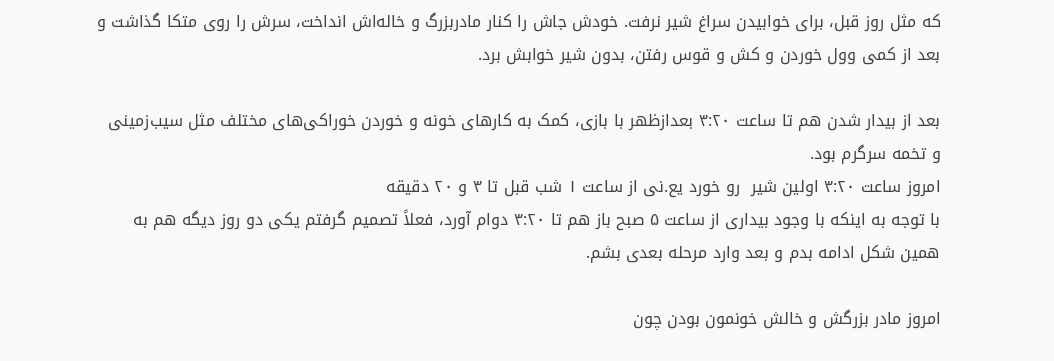که مثل روز قبل، برای خوابیدن سراغ شیر نرفت. خودش جاش را کنار مادربزرگ و خاله‌اش انداخت، سرش را روی متکا گذاشت و بعد از کمی وول خوردن و کش و قوس رفتن، بدون شیر خوابش برد.

بعد از بیدار شدن هم تا ساعت ۳:۲۰ بعدازظهر با بازی، کمک به کارهای خونه و خوردن خوراکی‌های مختلف مثل سیب‌زمینی و تخمه سرگرم بود.
امروز ساعت ۳:۲۰ اولین شیر  رو خورد یع.نی از ساعت ۱ شب قبل تا ۳ و ۲۰ دقیقه
با توجه به اینکه با وجود بیداری از ساعت ۵ صبح باز هم تا ۳:۲۰ دوام آورد، فعلاً تصمیم گرفتم یکی دو روز دیگه هم به همین شکل ادامه بدم و بعد وارد مرحله بعدی بشم.

امروز مادر بزرگش و خالش خونمون بودن چون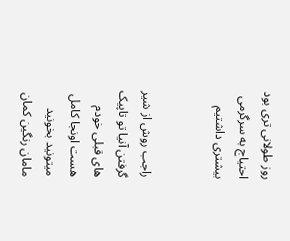روز طولانی تری بود احتیاج به سرگرمی بیشتری داشتیم


راجب روش از شیر گرفتن آنیا تو تاپیک های قبلی خودم هست اونجا کامل میتونید بخونید
مامان رنگین کمان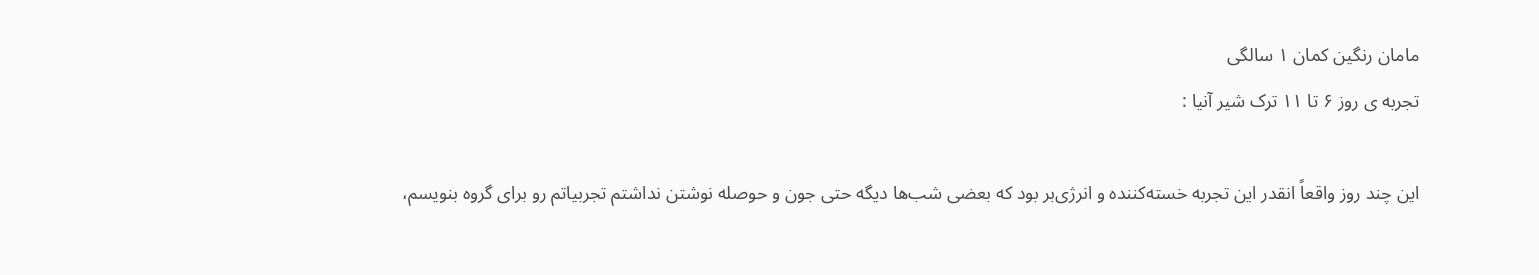مامان رنگین کمان ۱ سالگی
تجربه ی روز ۶ تا ۱۱ ترک شیر آنیا :

این چند روز واقعاً انقدر این تجربه خسته‌کننده و انرژی‌بر بود که بعضی شب‌ها دیگه حتی جون و حوصله نوشتن نداشتم تجربیاتم رو برای گروه بنویسم،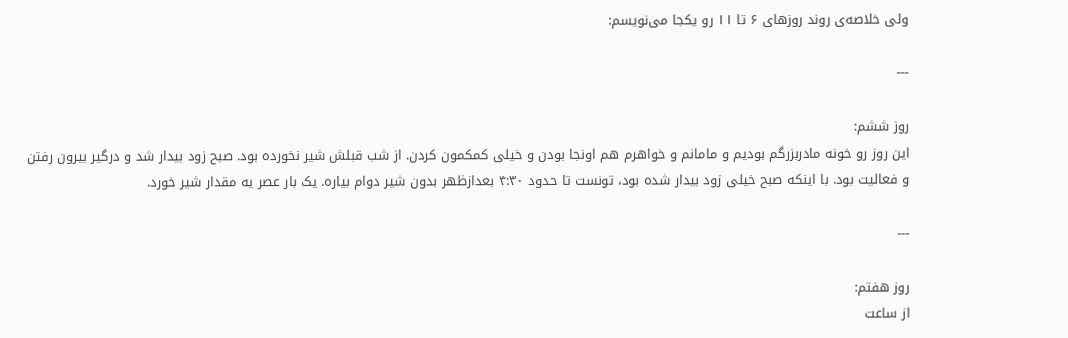ولی خلاصه‌ی روند روزهای ۶ تا ۱۱ رو یکجا می‌نویسم:

---

روز ششم:
این روز رو خونه مادربزرگم بودیم و مامانم و خواهرم هم اونجا بودن و خیلی کمکمون کردن. از شب قبلش شیر نخورده بود. صبح زود بیدار شد و درگیر بیرون رفتن و فعالیت بود. با اینکه صبح خیلی زود بیدار شده بود، تونست تا حدود ۴:۳۰ بعدازظهر بدون شیر دوام بیاره. یک بار عصر یه مقدار شیر خورد.

---

روز هفتم:
از ساعت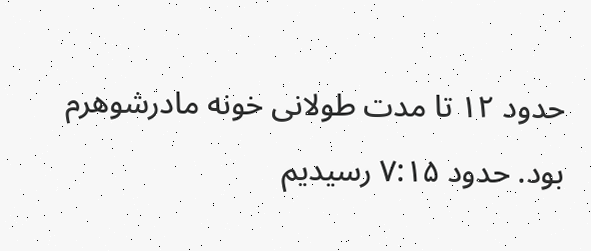حدود ۱۲ تا مدت طولانی خونه مادرشوهرم بود. حدود ۷:۱۵ رسیدیم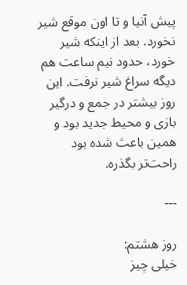پیش آنیا و تا اون موقع شیر نخورد. بعد از اینکه شیر خورد، حدود نیم ساعت هم دیگه سراغ شیر نرفت. این روز بیشتر در جمع و درگیر بازی و محیط جدید بود و همین باعث شده بود راحت‌تر بگذره.

---

روز هشتم:
خیلی چیز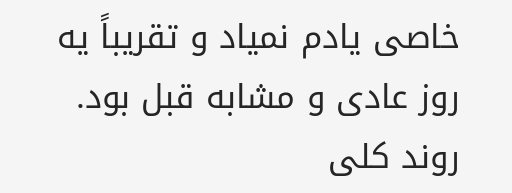خاصی یادم نمیاد و تقریباً یه روز عادی و مشابه قبل بود. روند کلی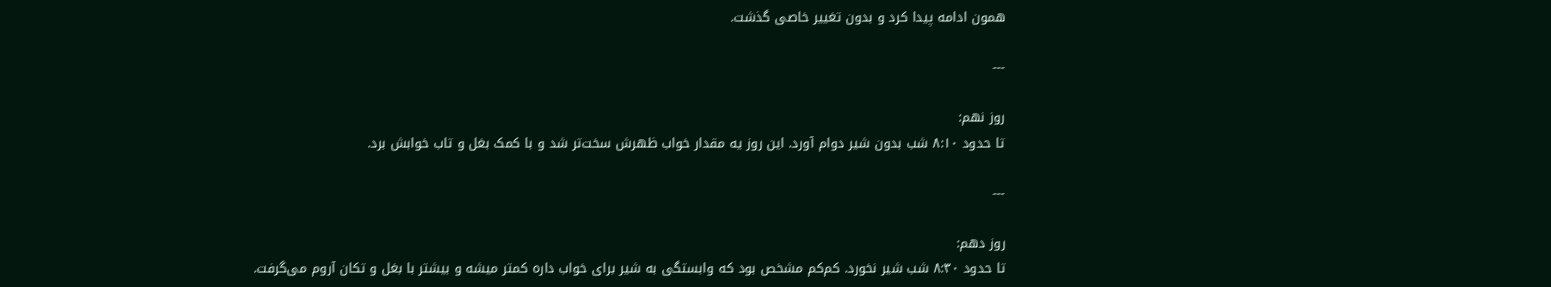همون ادامه پیدا کرد و بدون تغییر خاصی گذشت.

---

روز نهم:
تا حدود ۸:۱۰ شب بدون شیر دوام آورد. این روز یه مقدار خواب ظهرش سخت‌تر شد و با کمک بغل و تاب خوابش برد.

---

روز دهم:
تا حدود ۸:۳۰ شب شیر نخورد. کم‌کم مشخص بود که وابستگی به شیر برای خواب داره کمتر میشه و بیشتر با بغل و تکان آروم می‌گرفت.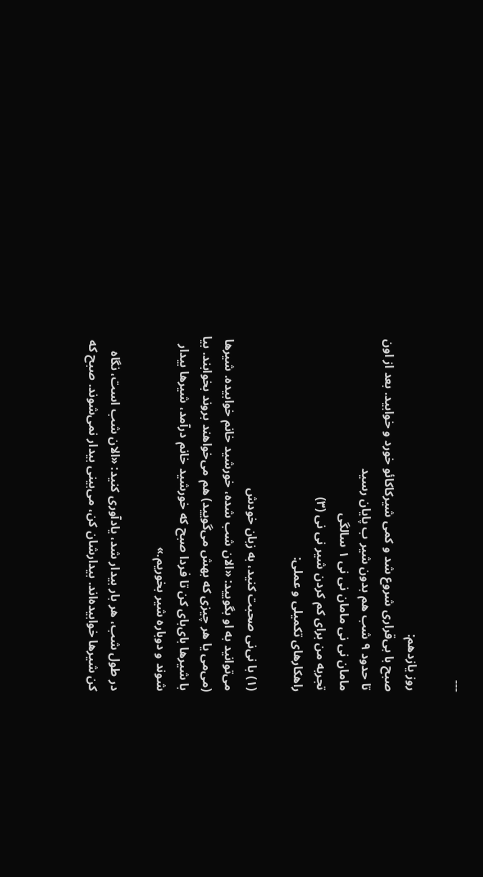---

روز یازدهم:
صبح با بی‌قراری شروع شد و کمی شیرکاکائو خورد و خوابید. بعد از اون تا حدود ۹ شب هم بدون شیر ب پایان رسید
مامان نی نی مامان نی نی ۱ سالگی
تجربه من برای کم کردن شیر نی نی (۳)
راهکارهای تکمیلی و عملی:

(۱) با نی‌نی صحبت کنید، به زبان خودش
می‌توانید به او بگویید: «الان شب شده، خورشید خانم خوابیده. شیر‌ها (می‌می یا هر چیزی که بهش می‌گویید) هم می‌خواهند بروند بخوابند. بیا با شیرها بای‌بای کن تا فردا صبح که خورشید خانم درآمد، شیرها بیدار شوند و دوباره شیر بخوریم.»

در طول شب، هر بار بیدار شد، یادآوری کنید: «الان شب است، نگاه کن شیرها خوابیده‌اند. بیدارشان کن، می‌بینی بیدار نمی‌شوند. صبح که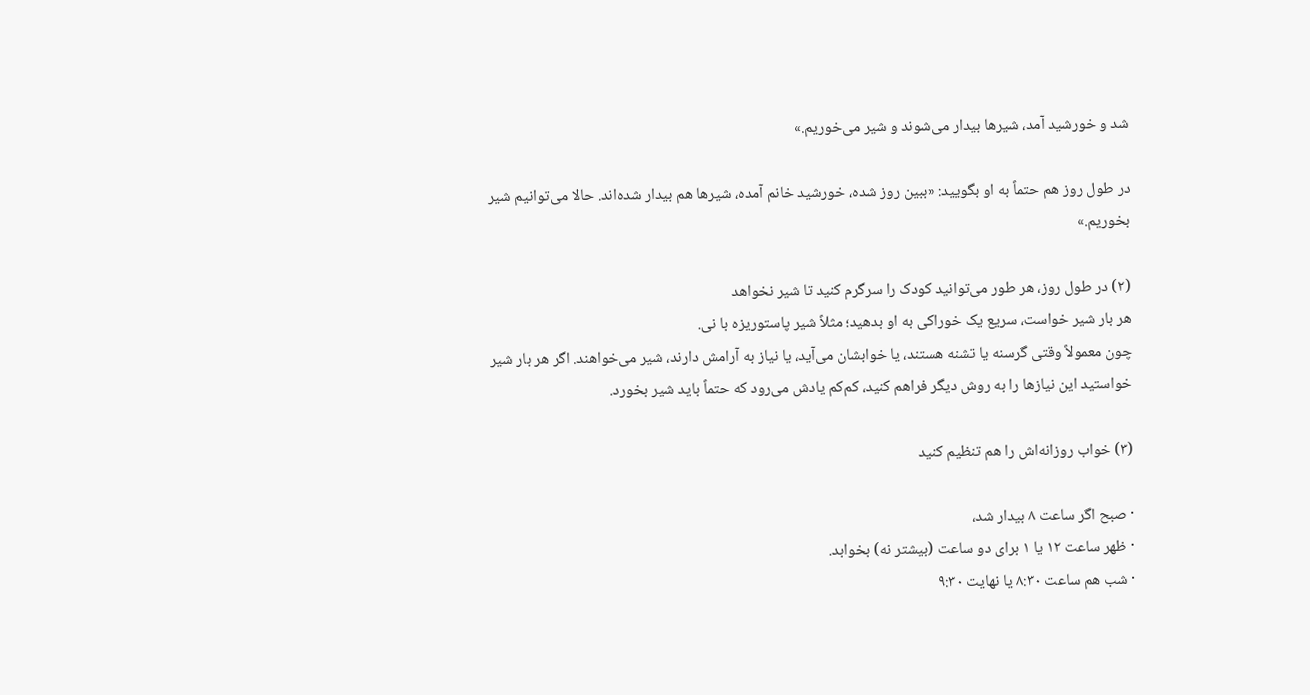شد و خورشید آمد، شیرها بیدار می‌شوند و شیر می‌خوریم.»

در طول روز هم حتماً به او بگویید: «ببین روز شده، خورشید خانم آمده، شیرها هم بیدار شده‌اند. حالا می‌توانیم شیر بخوریم.»

(۲) در طول روز، هر طور می‌توانید کودک را سرگرم کنید تا شیر نخواهد
هر بار شیر خواست، سریع یک خوراکی به او بدهید؛ مثلاً شیر پاستوریزه با نی.
چون معمولاً وقتی گرسنه یا تشنه هستند، یا خوابشان می‌آید، یا نیاز به آرامش دارند، شیر می‌خواهند. اگر هر بار شیر خواستید این نیازها را به روش دیگر فراهم کنید، کم‌کم یادش می‌رود که حتماً باید شیر بخورد.

(۳) خواب روزانه‌اش را هم تنظیم کنید

· صبح اگر ساعت ۸ بیدار شد،
· ظهر ساعت ۱۲ یا ۱ برای دو ساعت (بیشتر نه) بخوابد.
· شب هم ساعت ۸:۳۰ یا نهایت ۹:۳۰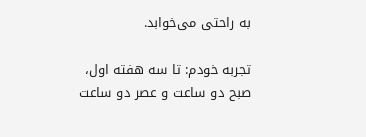به راحتی می‌خوابد.

تجربه خودم: تا سه هفته اول، صبح دو ساعت و عصر دو ساعت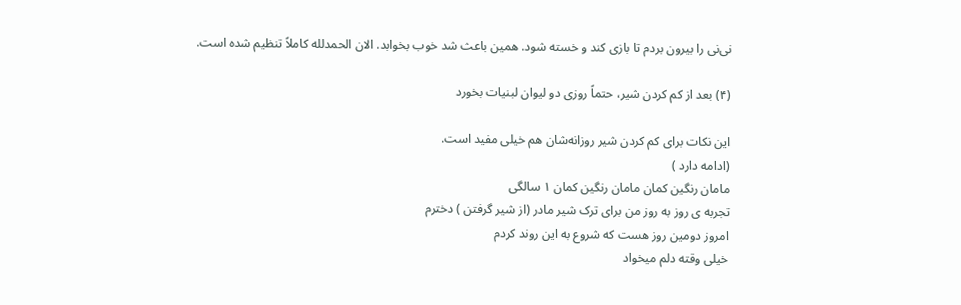نی‌نی را بیرون بردم تا بازی کند و خسته شود. همین باعث شد خوب بخوابد. الان الحمدلله کاملاً تنظیم شده است.

(۴) بعد از کم کردن شیر، حتماً روزی دو لیوان لبنیات بخورد

این نکات برای کم کردن شیر روزانه‌شان هم خیلی مفید است.
(ادامه دارد )
مامان رنگین کمان مامان رنگین کمان ۱ سالگی
تجربه ی روز به روز من برای ترک شیر مادر (از شیر گرفتن ) دخترم
امروز دومین روز هست که شروع به این روند کردم
خیلی وقته دلم میخواد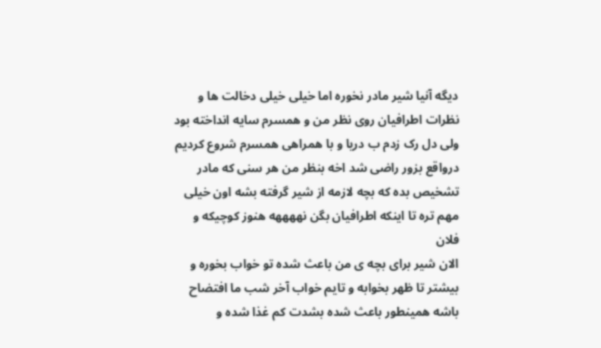دیگه آنیا شیر مادر نخوره اما خیلی خیلی دخالت ها و نظرات اطرافیان روی نظر من و همسرم سایه انداخته بود ولی دل رک زدم ب دریا و با همراهی همسرم شروع کردیم درواقع بزور راضی شد اخه بنظر من هر سنی که مادر تشخیص بده که بچه لازمه از شیر گرفته بشه اون خیلی مهم تره تا اینکه اطرافیان بگن نههههه هنوز کوچیکه و فلان
الان شیر برای بچه ی من باعث شده تو خواب بخوره و بیشتر تا ظهر بخوابه و تایم خواب آخر شب ما افتضاح باشه همینطور باعث شده بشدت کم غذا شده و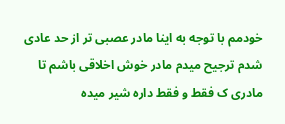خودمم با توجه به اینا مادر عصبی تر از حد عادی شدم ترجیح میدم مادر خوش اخلاقی باشم تا مادری ک فقط و فقط داره شیر میده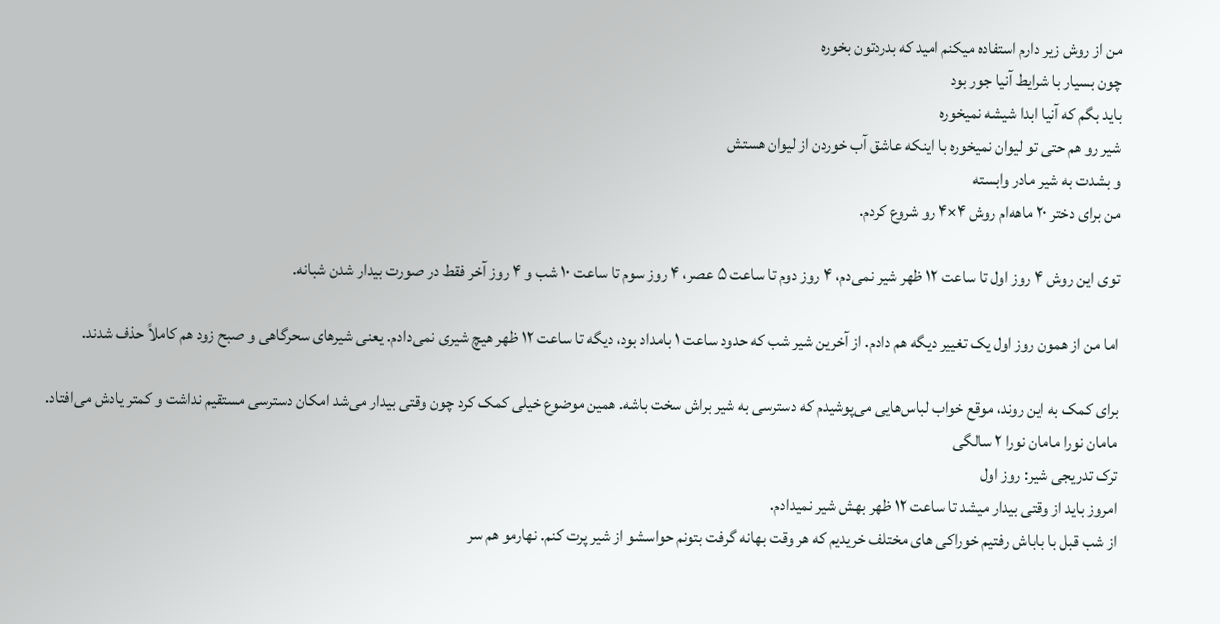من از روش زیر دارم استفاده میکنم امید که بدردتون بخوره
چون بسیار با شرایط آنیا جور بود
باید بگم که آنیا ابدا شیشه نمیخوره
شیر رو هم حتی تو لیوان نمیخوره با اینکه عاشق آب خوردن از لیوان هستش
و بشدت به شیر مادر وابسته
من برای دختر ۲۰ ماهه‌ام روش ۴×۴ رو شروع کردم.

توی این روش ۴ روز اول تا ساعت ۱۲ ظهر شیر نمی‌دم، ۴ روز دوم تا ساعت ۵ عصر، ۴ روز سوم تا ساعت ۱۰ شب و ۴ روز آخر فقط در صورت بیدار شدن شبانه.

اما من از همون روز اول یک تغییر دیگه هم دادم. از آخرین شیر شب که حدود ساعت ۱ بامداد بود، دیگه تا ساعت ۱۲ ظهر هیچ شیری نمی‌دادم. یعنی شیرهای سحرگاهی و صبح زود هم کاملاً حذف شدند.

برای کمک به این روند، موقع خواب لباس‌هایی می‌پوشیدم که دسترسی به شیر براش سخت باشه. همین موضوع خیلی کمک کرد چون وقتی بیدار می‌شد امکان دسترسی مستقیم نداشت و کمتر یادش می‌افتاد.
مامان نورا مامان نورا ۲ سالگی
ترک تدریجی شیر: روز اول
امروز باید از وقتی بیدار میشد تا ساعت ۱۲ ظهر بهش شیر نمیدادم.
از شب قبل با باباش رفتیم خوراکی های مختلف خریدیم که هر وقت بهانه گرفت بتونم حواسشو از شیر پرت کنم. نهارمو هم سر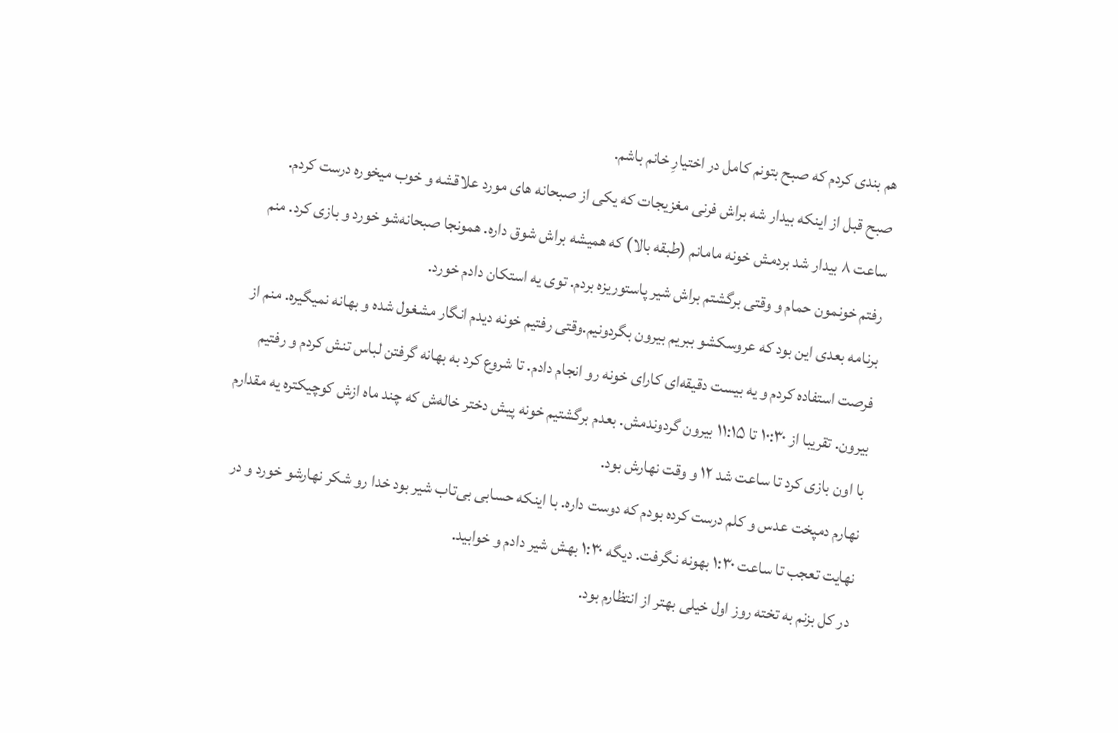هم بندی کردم که صبح بتونم کامل در اختیارِ خانم باشم.
صبح قبل از اینکه بیدار شه براش فرنی مغزیجات که یکی از صبحانه های مورد علاقشه و خوب میخوره درست کردم.
ساعت ۸ بیدار شد بردمش خونه مامانم (طبقه بالا) که همیشه براش شوق داره. همونجا صبحانه‌شو خورد و بازی کرد. منم رفتم خونمون حمام و وقتی برگشتم براش شیر پاستوریزه بردم. توی یه استکان دادم خورد.
برنامه بعدی این بود که عروسکشو ببریم بیرون بگردونیم.وقتی رفتیم خونه دیدم انگار مشغول شده و بهانه نمیگیره. منم از فرصت استفاده کردم و یه بیست دقیقه‌ای کارای خونه رو انجام دادم. تا شروع کرد به بهانه گرفتن لباس تنش کردم و رفتیم بیرون. تقریبا از ۱۰:۳۰ تا ۱۱:۱۵ بیرون گردوندمش. بعدم برگشتیم خونه پیش دختر خاله‌ش که چند ماه ازش کوچیکتره یه مقدارم با اون بازی کرد تا ساعت شد ۱۲ و وقت نهارش بود.
نهارم دمپخت عدس و کلم درست کرده بودم که دوست داره. با اینکه حسابی بی‌تاب شیر بود خدا رو شکر نهارشو خورد و در نهایت تعجب تا ساعت ۱:۳۰ بهونه نگرفت. دیگه ۱:۳۰ بهش شیر دادم و خوابید.
در کل بزنم به تخته روز اول خیلی بهتر از انتظارم بود.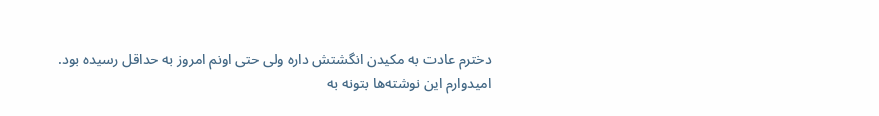دخترم عادت به مکیدن انگشتش داره ولی حتی اونم امروز به حداقل رسیده بود.
امیدوارم این نوشته‌ها بتونه به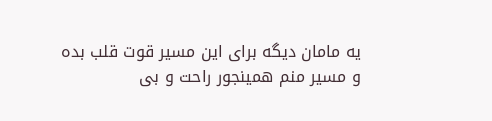یه مامان دیگه برای این مسیر قوت قلب بده و مسیر منم همینجور راحت و بی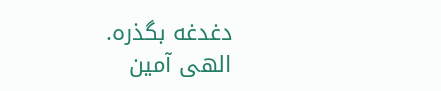دغدغه بگذره.
الهی آمین